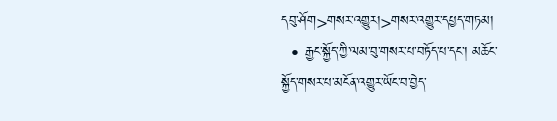དབུ་ཤོག>གསར་འགྱུར།>གསར་འགྱུར་དཔྱད་གཏམ།
  • རྒྱང་སྐྱོད་ཀྱི་ལམ་བུ་གསར་པ་བཏོད་པ་དང་། མཆོང་སྐྱོད་གསར་པ་མངོན་འགྱུར་ཡོང་བ་བྱེད་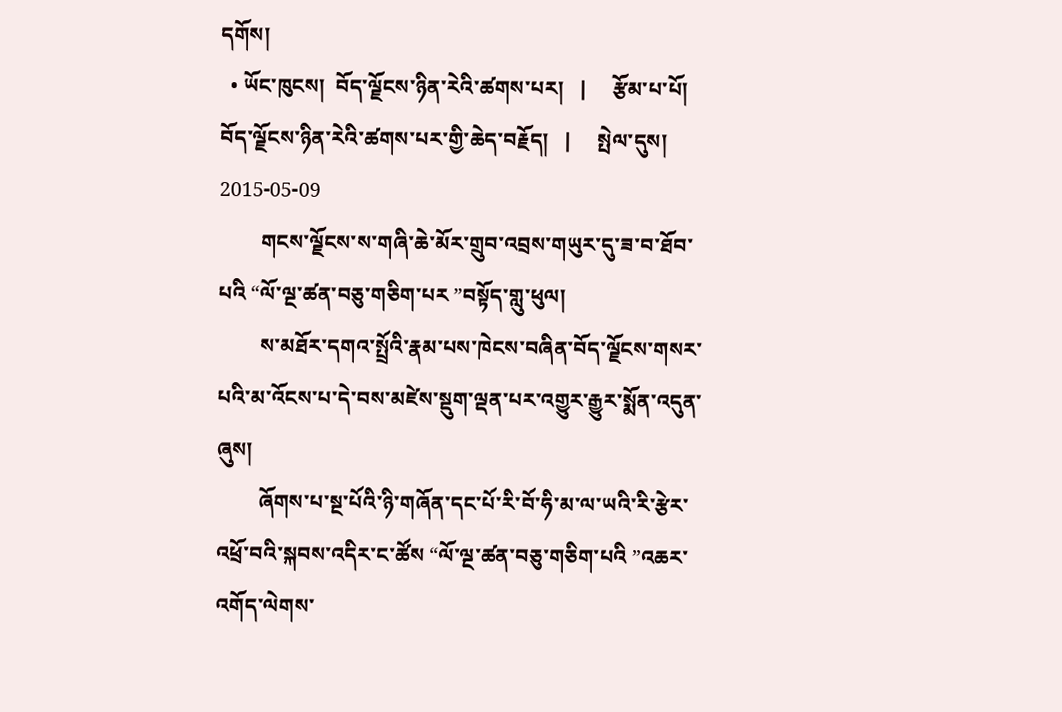དགོས།
  • ཡོང་ཁུངས།  བོད་ལྗོངས་ཉིན་རེའི་ཚགས་པར།   |     རྩོམ་པ་པོ།  བོད་ལྗོངས་ཉིན་རེའི་ཚགས་པར་གྱི་ཆེད་བརྗོད།   |     སྤེལ་དུས།  2015-05-09
        གངས་ལྗོངས་ས་གཞི་ཆེ་མོར་གྲུབ་འབྲས་གཡུར་དུ་ཟ་བ་ཐོབ་པའི “ལོ་ལྔ་ཚན་བཅུ་གཅིག་པར ”བསྟོད་གླུ་ཕུལ།
        ས་མཐོར་དགའ་སྤྲོའི་རྣམ་པས་ཁེངས་བཞིན་བོད་ལྗོངས་གསར་པའི་མ་འོངས་པ་དེ་བས་མཛེས་སྡུག་ལྡན་པར་འགྱུར་རྒྱུར་སྨོན་འདུན་ཞུས།
        ཞོགས་པ་སྔ་པོའི་ཉི་གཞོན་དང་པོ་རི་བོ་ཧི་མ་ལ་ཡའི་རི་རྩེར་འཕྲོ་བའི་སྐབས་འདིར་ང་ཚོས “ལོ་ལྔ་ཚན་བཅུ་གཅིག་པའི ”འཆར་འགོད་ལེགས་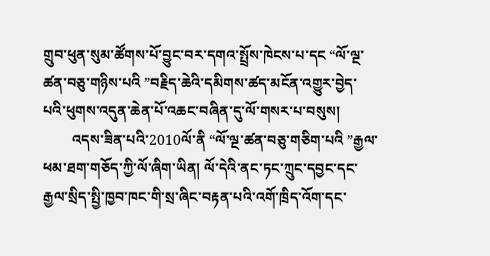གྲུབ་ཕུན་སུམ་ཚོགས་པོ་བྱུང་བར་དགའ་སྤྲོས་ཁེངས་པ་དང “ལོ་ལྔ་ཚན་བཅུ་གཉིས་པའི ”བརྗིད་ཆེའི་དམིགས་ཚད་མངོན་འགྱུར་བྱེད་པའི་ཕུགས་འདུན་ཆེན་པོ་འཆང་བཞིན་དུ་ལོ་གསར་པ་བསུས།
        འདས་ཟིན་པའི་2010ལོ་ནི “ལོ་ལྔ་ཚན་བཅུ་གཅིག་པའི ”རྒྱལ་ཕམ་ཐག་གཅོད་ཀྱི་ལོ་ཞིག་ཡིན། ལོ་དེའི་ནང་ཏང་ཀྲུང་དབྱང་དང་རྒྱལ་སྲིད་སྤྱི་ཁྱབ་ཁང་གི་སྲ་ཞིང་བརྟན་པའི་འགོ་ཁྲིད་འོག་དང་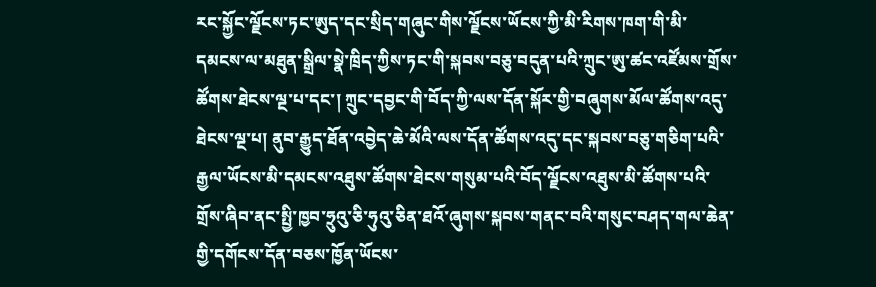རང་སྐྱོང་ལྗོངས་ཏང་ཨུད་དང་སྲིད་གཞུང་གིས་ལྗོངས་ཡོངས་ཀྱི་མི་རིགས་ཁག་གི་མི་དམངས་ལ་མཐུན་སྒྲིལ་སྣེ་ཁྲིད་ཀྱིས་ཏང་གི་སྐབས་བཅུ་བདུན་པའི་ཀྲུང་ཨུ་ཚང་འཛོམས་གྲོས་ཚོགས་ཐེངས་ལྔ་པ་དང་། ཀྲུང་དབྱང་གི་བོད་ཀྱི་ལས་དོན་སྐོར་གྱི་བཞུགས་མོལ་ཚོགས་འདུ་ཐེངས་ལྔ་པ། ནུབ་རྒྱུད་ཐོན་འབྱེད་ཆེ་མོའི་ལས་དོན་ཚོགས་འདུ་དང་སྐབས་བཅུ་གཅིག་པའི་རྒྱལ་ཡོངས་མི་དམངས་འཐུས་ཚོགས་ཐེངས་གསུམ་པའི་བོད་ལྗོངས་འཐུས་མི་ཚོགས་པའི་གྲོས་ཞིབ་ནང་སྤྱི་ཁྱབ་ཧྲུའུ་ཅི་ཧུའུ་ཅིན་ཐའོ་ཞུགས་སྐབས་གནང་བའི་གསུང་བཤད་གལ་ཆེན་གྱི་དགོངས་དོན་བཅས་ཁྱོན་ཡོངས་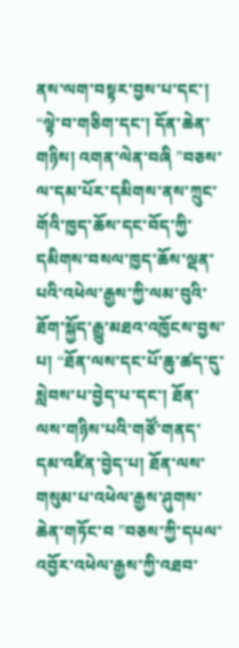ནས་ལག་བསྟར་བྱས་པ་དང་། “ལྟེ་བ་གཅིག་དང་། དོན་ཆེན་གཉིས། འགན་ལེན་བཞི ”བཅས་ལ་དམ་པོར་དམིགས་ནས་ཀྲུང་གོའི་ཁྱད་ཆོས་དང་བོད་ཀྱི་དམིགས་བསལ་ཁྱད་ཆོས་ལྡན་པའི་འཕེལ་རྒྱས་ཀྱི་ལམ་བུའི་ཐོག་སྐྱོད་རྒྱུ་མཐའ་འཁྱོངས་བྱས་པ། “ཐོན་ལས་དང་པོ་ཆུ་ཚད་དུ་སླེབས་པ་བྱེད་པ་དང་། ཐོན་ལས་གཉིས་པའི་གཙོ་གནད་དམ་འཛིན་བྱེད་པ། ཐོན་ལས་གསུམ་པ་འཕེལ་རྒྱས་ཤུགས་ཆེན་གཏོང་བ ”བཅས་ཀྱི་དཔལ་འབྱོར་འཕེལ་རྒྱས་ཀྱི་འཐབ་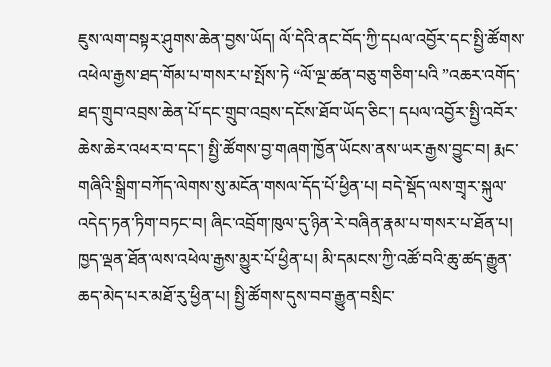ཇུས་ལག་བསྟར་ཤུགས་ཆེན་བྱས་ཡོད། ལོ་དེའི་ནང་བོད་ཀྱི་དཔལ་འབྱོར་དང་སྤྱི་ཚོགས་འཕེལ་རྒྱས་ཐད་གོམ་པ་གསར་པ་སྤོས་ཏེ “ལོ་ལྔ་ཚན་བཅུ་གཅིག་པའི ”འཆར་འགོད་ཐད་གྲུབ་འབྲས་ཆེན་པོ་དང་གྲུབ་འབྲས་དངོས་ཐོབ་ཡོད་ཅིང་། དཔལ་འབྱོར་སྤྱི་འབོར་ཆེས་ཆེར་འཕར་བ་དང་། སྤྱི་ཚོགས་བྱ་གཞག་ཁྱོན་ཡོངས་ནས་ཡར་རྒྱས་བྱུང་བ། རྨང་གཞིའི་སྒྲིག་བཀོད་ལེགས་སུ་མངོན་གསལ་དོད་པོ་ཕྱིན་པ། བདེ་སྡོད་ལས་གྲྭར་སྐུལ་འདེད་ཏན་ཏིག་བཏང་བ། ཞིང་འབྲོག་ཁུལ་དུ་ཉིན་རེ་བཞིན་རྣམ་པ་གསར་པ་ཐོན་པ། ཁྱད་ལྡན་ཐོན་ལས་འཕེལ་རྒྱས་མྱུར་པོ་ཕྱིན་པ། མི་དམངས་ཀྱི་འཚོ་བའི་ཆུ་ཚད་རྒྱུན་ཆད་མེད་པར་མཐོ་རུ་ཕྱིན་པ། སྤྱི་ཚོགས་དུས་བབ་རྒྱུན་བསྲིང་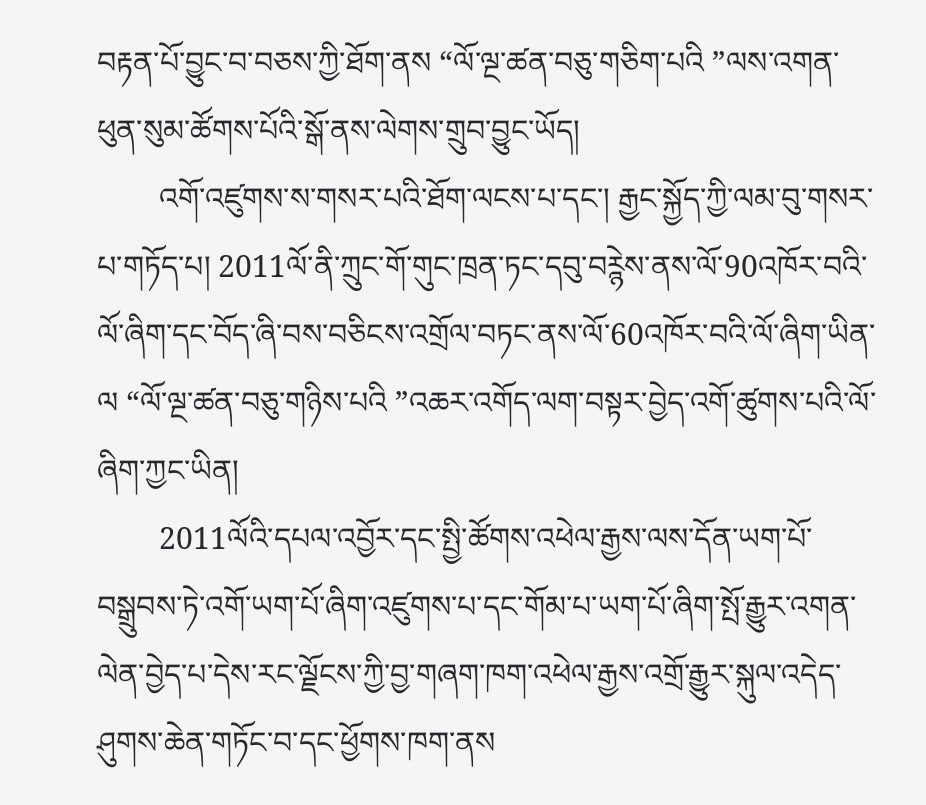བརྟན་པོ་བྱུང་བ་བཅས་ཀྱི་ཐོག་ནས “ལོ་ལྔ་ཚན་བཅུ་གཅིག་པའི ”ལས་འགན་ཕུན་སུམ་ཚོགས་པོའི་སྒོ་ནས་ལེགས་གྲུབ་བྱུང་ཡོད།
        འགོ་འཛུགས་ས་གསར་པའི་ཐོག་ལངས་པ་དང་། རྒྱང་སྐྱོད་ཀྱི་ལམ་བུ་གསར་པ་གཏོད་པ། 2011ལོ་ནི་ཀྲུང་གོ་གུང་ཁྲན་ཏང་དབུ་བཪྙེས་ནས་ལོ་90འཁོར་བའི་ལོ་ཞིག་དང་བོད་ཞི་བས་བཅིངས་འགྲོལ་བཏང་ནས་ལོ་60འཁོར་བའི་ལོ་ཞིག་ཡིན་ལ “ལོ་ལྔ་ཚན་བཅུ་གཉིས་པའི ”འཆར་འགོད་ལག་བསྟར་བྱེད་འགོ་ཚུགས་པའི་ལོ་ཞིག་ཀྱང་ཡིན།
        2011ལོའི་དཔལ་འབྱོར་དང་སྤྱི་ཚོགས་འཕེལ་རྒྱས་ལས་དོན་ཡག་པོ་བསྒྲུབས་ཏེ་འགོ་ཡག་པོ་ཞིག་འཛུགས་པ་དང་གོམ་པ་ཡག་པོ་ཞིག་སྤོ་རྒྱུར་འགན་ལེན་བྱེད་པ་དེས་རང་ལྗོངས་ཀྱི་བྱ་གཞག་ཁག་འཕེལ་རྒྱས་འགྲོ་རྒྱུར་སྐུལ་འདེད་ཤུགས་ཆེན་གཏོང་བ་དང་ཕྱོགས་ཁག་ནས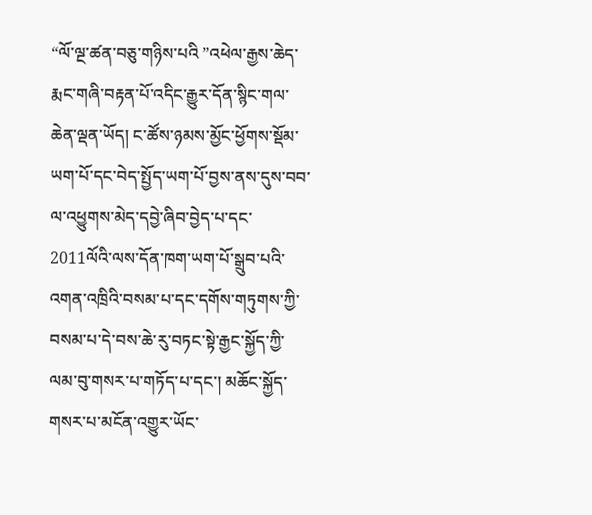“ལོ་ལྔ་ཚན་བཅུ་གཉིས་པའི ”འཕེལ་རྒྱས་ཆེད་རྨང་གཞི་བརྟན་པོ་འདིང་རྒྱུར་དོན་སྙིང་གལ་ཆེན་ལྡན་ཡོད། ང་ཚོས་ཉམས་མྱོང་ཕྱོགས་སྡོམ་ཡག་པོ་དང་བེད་སྤྱོད་ཡག་པོ་བྱས་ནས་དུས་བབ་ལ་འཕྱུགས་མེད་དབྱེ་ཞིབ་བྱེད་པ་དང་2011ལོའི་ལས་དོན་ཁག་ཡག་པོ་སྒྲུབ་པའི་འགན་འཁྲིའི་བསམ་པ་དང་དགོས་གཏུགས་ཀྱི་བསམ་པ་དེ་བས་ཆེ་རུ་བཏང་སྟེ་རྒྱང་སྐྱོད་ཀྱི་ལམ་བུ་གསར་པ་གཏོད་པ་དང་། མཆོང་སྐྱོད་གསར་པ་མངོན་འགྱུར་ཡོང་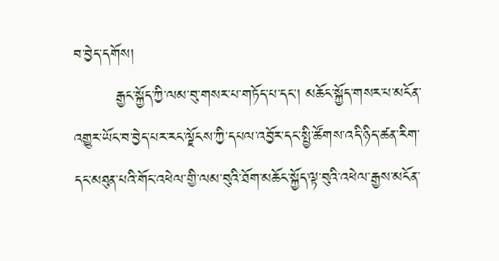བ་བྱེད་དགོས།
        རྒྱང་སྐྱོད་ཀྱི་ལམ་བུ་གསར་པ་གཏོད་པ་དང་། མཆོང་སྐྱོད་གསར་པ་མངོན་འགྱུར་ཡོང་བ་བྱེད་པར་རང་ལྗོངས་ཀྱི་དཔལ་འབྱོར་དང་སྤྱི་ཚོགས་འདི་ཉིད་ཚན་རིག་དང་མཐུན་པའི་གོང་འཕེལ་གྱི་ལམ་བུའི་ཐོག་མཆོང་སྐྱོད་ལྟ་བུའི་འཕེལ་རྒྱས་མངོན་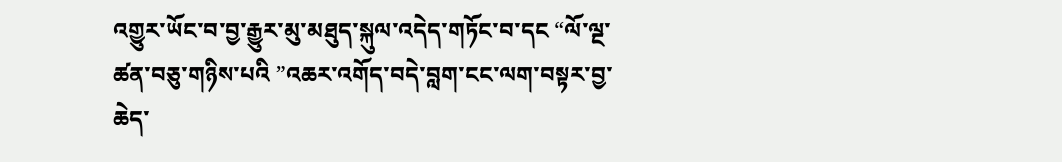འགྱུར་ཡོང་བ་བྱ་རྒྱུར་མུ་མཐུད་སྐུལ་འདེད་གཏོང་བ་དང “ལོ་ལྔ་ཚན་བཅུ་གཉིས་པའི ”འཆར་འགོད་བདེ་བླག་ངང་ལག་བསྟར་བྱ་ཆེད་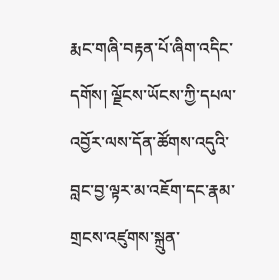རྨང་གཞི་བརྟན་པོ་ཞིག་འདིང་དགོས། ལྗོངས་ཡོངས་ཀྱི་དཔལ་འབྱོར་ལས་དོན་ཚོགས་འདུའི་བླང་བྱ་ལྟར་མ་འཇོག་དང་རྣམ་གྲངས་འཛུགས་སྐྲུན་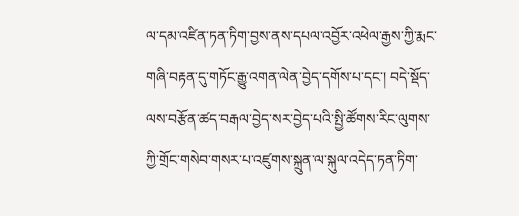ལ་དམ་འཛིན་ཏན་ཏིག་བྱས་ནས་དཔལ་འབྱོར་འཕེལ་རྒྱས་ཀྱི་རྨང་གཞི་བརྟན་དུ་གཏོང་རྒྱུ་འགན་ལེན་བྱེད་དགོས་པ་དང་། བདེ་སྡོད་ལས་བརྩོན་ཚད་བརྒལ་བྱེད་སར་བྱེད་པའི་སྤྱི་ཚོགས་རིང་ལུགས་ཀྱི་གྲོང་གསེབ་གསར་པ་འཛུགས་སྐྲུན་ལ་སྐུལ་འདེད་ཏན་ཏིག་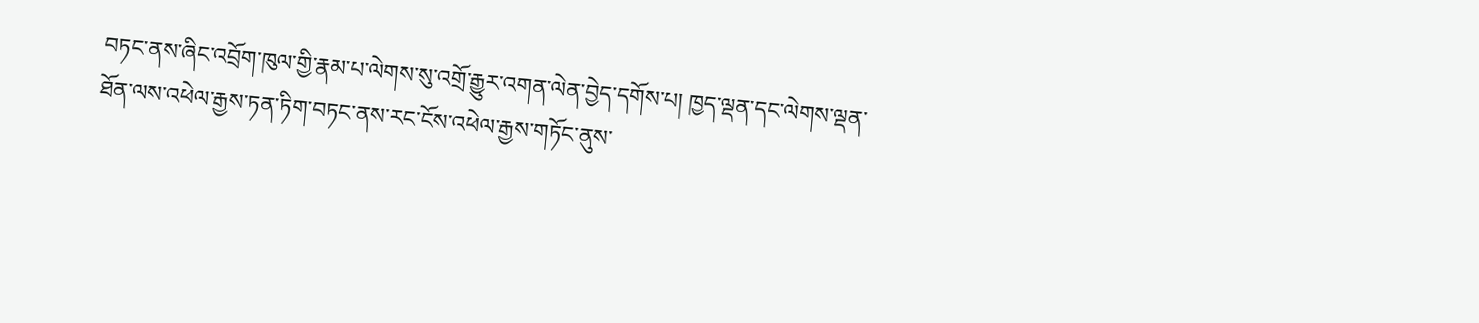བཏང་ནས་ཞིང་འབྲོག་ཁུལ་གྱི་རྣམ་པ་ལེགས་སུ་འགྲོ་རྒྱུར་འགན་ལེན་བྱེད་དགོས་པ། ཁྱད་ལྡན་དང་ལེགས་ལྡན་ཐོན་ལས་འཕེལ་རྒྱས་ཏན་ཏིག་བཏང་ནས་རང་ངོས་འཕེལ་རྒྱས་གཏོང་ནུས་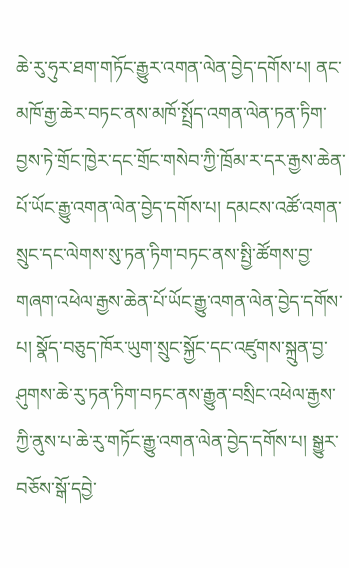ཆེ་རུ་ཧུར་ཐག་གཏོང་རྒྱུར་འགན་ལེན་བྱེད་དགོས་པ། ནང་མཁོ་རྒྱ་ཆེར་བཏང་ནས་མཁོ་སྤྲོད་འགན་ལེན་ཏན་ཏིག་བྱས་ཏེ་གྲོང་ཁྱེར་དང་གྲོང་གསེབ་ཀྱི་ཁྲོམ་ར་དར་རྒྱས་ཆེན་པོ་ཡོང་རྒྱུ་འགན་ལེན་བྱེད་དགོས་པ། དམངས་འཚོ་འགན་སྲུང་དང་ལེགས་སུ་ཏན་ཏིག་བཏང་ནས་སྤྱི་ཚོགས་བྱ་གཞག་འཕེལ་རྒྱས་ཆེན་པོ་ཡོང་རྒྱུ་འགན་ལེན་བྱེད་དགོས་པ། སྣོད་བཅུད་ཁོར་ཡུག་སྲུང་སྐྱོང་དང་འཛུགས་སྐྲུན་བྱ་ཤུགས་ཆེ་རུ་ཏན་ཏིག་བཏང་ནས་རྒྱུན་བསྲིང་འཕེལ་རྒྱས་ཀྱི་ནུས་པ་ཆེ་རུ་གཏོང་རྒྱུ་འགན་ལེན་བྱེད་དགོས་པ། སྒྱུར་བཅོས་སྒོ་དབྱེ་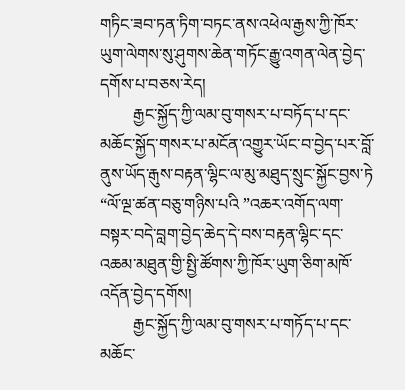གཏིང་ཟབ་ཏན་ཏིག་བཏང་ནས་འཕེལ་རྒྱས་ཀྱི་ཁོར་ཡུག་ལེགས་སུ་ཤུགས་ཆེན་གཏོང་རྒྱུ་འགན་ལེན་བྱེད་དགོས་པ་བཅས་རེད།
        རྒྱང་སྐྱོད་ཀྱི་ལམ་བུ་གསར་པ་བཏོད་པ་དང་མཆོང་སྐྱོད་གསར་པ་མངོན་འགྱུར་ཡོང་བ་བྱེད་པར་བློ་ནུས་ཡོད་རྒུས་བརྟན་ལྷིང་ལ་མུ་མཐུད་སྲུང་སྐྱོང་བྱས་ཏེ “ལོ་ལྔ་ཚན་བཅུ་གཉིས་པའི ”འཆར་འགོད་ལག་བསྟར་བདེ་བླག་བྱེད་ཆེད་དེ་བས་བརྟན་ལྷིང་དང་འཆམ་མཐུན་གྱི་སྤྱི་ཚོགས་ཀྱི་ཁོར་ཡུག་ཅིག་མཁོ་འདོན་བྱེད་དགོས།
        རྒྱང་སྐྱོད་ཀྱི་ལམ་བུ་གསར་པ་གཏོད་པ་དང་མཆོང་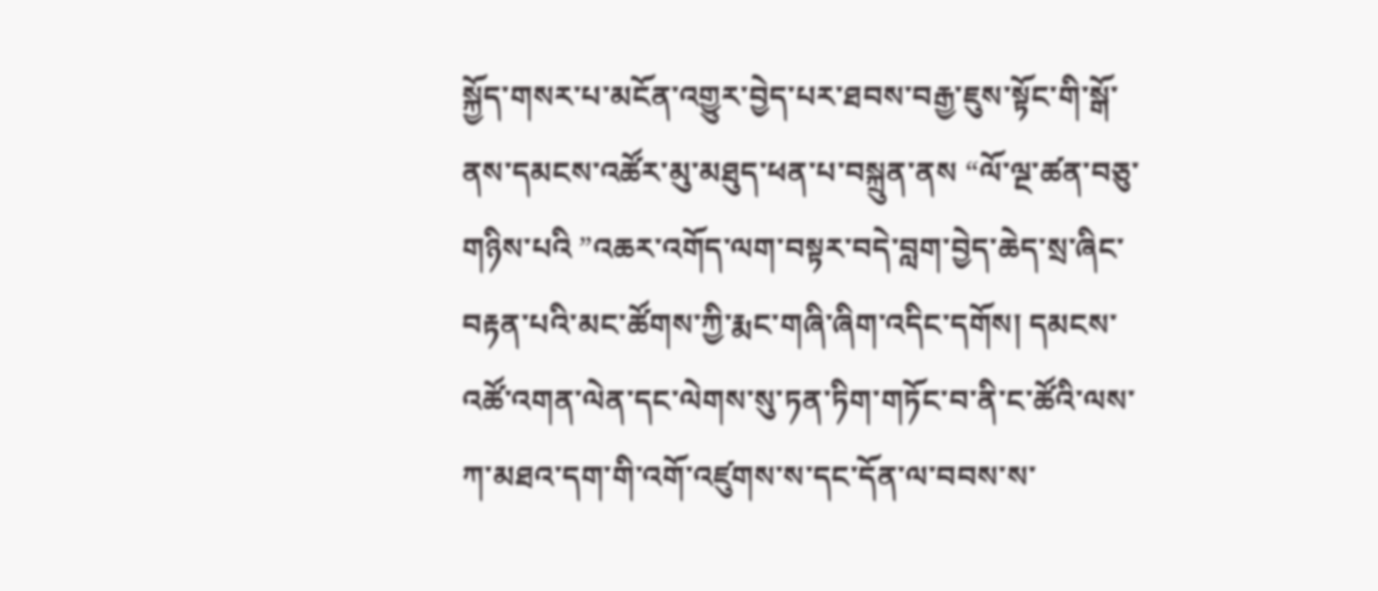སྐྱོད་གསར་པ་མངོན་འགྱུར་བྱེད་པར་ཐབས་བརྒྱ་ཇུས་སྟོང་གི་སྒོ་ནས་དམངས་འཚོར་མུ་མཐུད་ཕན་པ་བསྐྲུན་ནས “ལོ་ལྔ་ཚན་བཅུ་གཉིས་པའི ”འཆར་འགོད་ལག་བསྟར་བདེ་བླག་བྱེད་ཆེད་སྲ་ཞིང་བརྟན་པའི་མང་ཚོགས་ཀྱི་རྨང་གཞི་ཞིག་འདིང་དགོས། དམངས་འཚོ་འགན་ལེན་དང་ལེགས་སུ་ཏན་ཏིག་གཏོང་བ་ནི་ང་ཚོའི་ལས་ཀ་མཐའ་དག་གི་འགོ་འཛུགས་ས་དང་དོན་ལ་བབས་ས་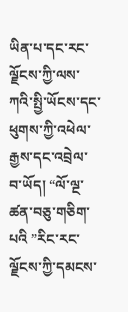ཡིན་པ་དང་རང་ལྗོངས་ཀྱི་ལས་ཀའི་སྤྱི་ཡོངས་དང་ཕུགས་ཀྱི་འཕེལ་རྒྱས་དང་འབྲེལ་བ་ཡོད། “ལོ་ལྔ་ཚན་བཅུ་གཅིག་པའི ”རིང་རང་ལྗོངས་ཀྱི་དམངས་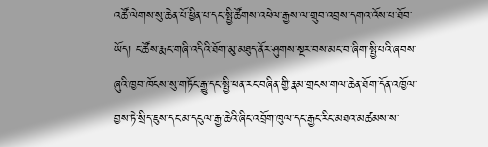འཚོ་ལེགས་སུ་ཆེན་པོ་ཕྱིན་པ་དང་སྤྱི་ཚོགས་འཕེལ་རྒྱས་ལ་གྲུབ་འབྲས་དགའ་འོས་པ་ཐོབ་ཡོད། ང་ཚོས་རྨང་གཞི་འདིའི་ཐོག་མུ་མཐུད་ནོར་ཤུགས་སྔར་བས་མང་བ་ཞིག་སྤྱི་པའི་ཞབས་ཞུའི་ཁྱབ་ཁོངས་སུ་གཏོང་རྒྱུ་དང་སྤྱི་ཕན་རང་བཞིན་གྱི་རྣམ་གྲངས་གལ་ཆེན་ཐོག་དོན་འཁྱོལ་བྱས་ཏེ་སྲིད་ཇུས་དང་མ་དངུལ་རྒྱ་ཆེའི་ཞིང་འབྲོག་ཁུལ་དང་རྒྱང་རིང་མཐའ་མཚམས་ས་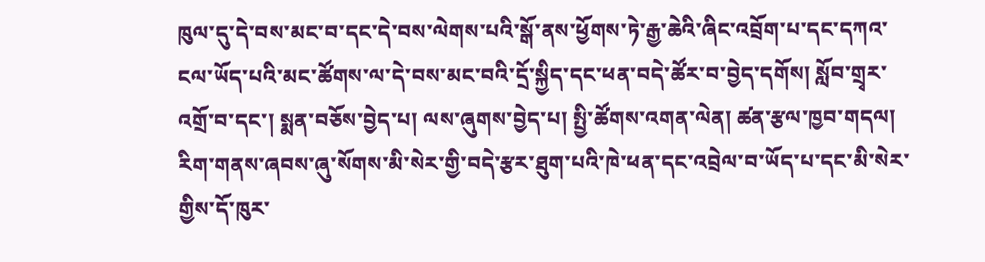ཁུལ་དུ་དེ་བས་མང་བ་དང་དེ་བས་ལེགས་པའི་སྒོ་ནས་ཕྱོགས་ཏེ་རྒྱ་ཆེའི་ཞིང་འབྲོག་པ་དང་དཀའ་ངལ་ཡོད་པའི་མང་ཚོགས་ལ་དེ་བས་མང་བའི་དྲོ་སྐྱིད་དང་ཕན་བདེ་ཚོར་བ་བྱེད་དགོས། སློབ་གྲྭར་འགྲོ་བ་དང་། སྨན་བཅོས་བྱེད་པ། ལས་ཞུགས་བྱེད་པ། སྤྱི་ཚོགས་འགན་ལེན། ཚན་རྩལ་ཁྱབ་གདལ། རིག་གནས་ཞབས་ཞུ་སོགས་མི་སེར་གྱི་བདེ་རྩར་ཐུག་པའི་ཁེ་ཕན་དང་འབྲེལ་བ་ཡོད་པ་དང་མི་སེར་གྱིས་དོ་ཁུར་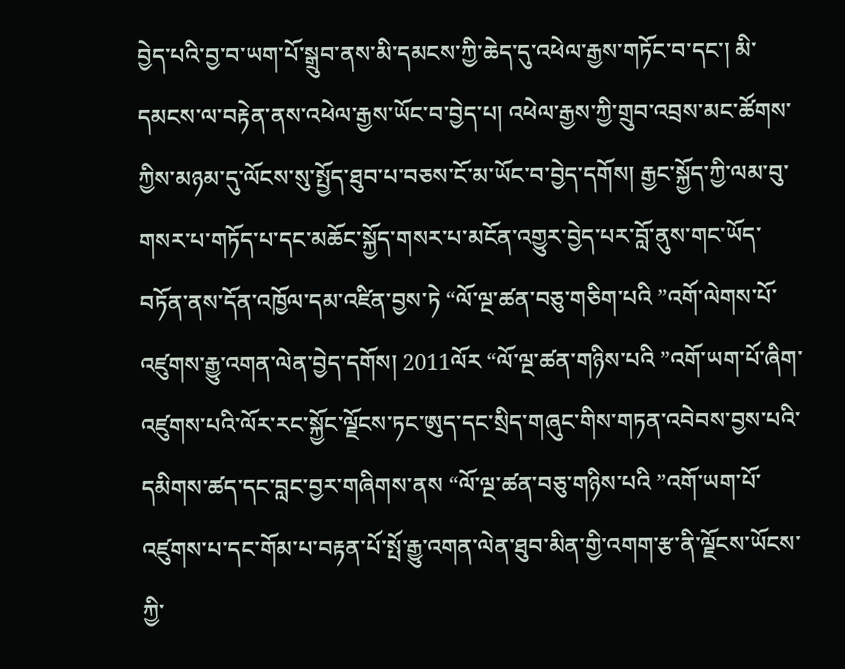བྱེད་པའི་བྱ་བ་ཡག་པོ་སྒྲུབ་ནས་མི་དམངས་ཀྱི་ཆེད་དུ་འཕེལ་རྒྱས་གཏོང་བ་དང་། མི་དམངས་ལ་བརྟེན་ནས་འཕེལ་རྒྱས་ཡོང་བ་བྱེད་པ། འཕེལ་རྒྱས་ཀྱི་གྲུབ་འབྲས་མང་ཚོགས་ཀྱིས་མཉམ་དུ་ལོངས་སུ་སྤྱོད་ཐུབ་པ་བཅས་ངོ་མ་ཡོང་བ་བྱེད་དགོས། རྒྱང་སྐྱོད་ཀྱི་ལམ་བུ་གསར་པ་གཏོད་པ་དང་མཆོང་སྐྱོད་གསར་པ་མངོན་འགྱུར་བྱེད་པར་བློ་ནུས་གང་ཡོད་བཏོན་ནས་དོན་འཁྱོལ་དམ་འཛིན་བྱས་ཏེ “ལོ་ལྔ་ཚན་བཅུ་གཅིག་པའི ”འགོ་ལེགས་པོ་འཛུགས་རྒྱུ་འགན་ལེན་བྱེད་དགོས། 2011ལོར “ལོ་ལྔ་ཚན་གཉིས་པའི ”འགོ་ཡག་པོ་ཞིག་འཛུགས་པའི་ལོར་རང་སྐྱོང་ལྗོངས་ཏང་ཨུད་དང་སྲིད་གཞུང་གིས་གཏན་འབེབས་བྱས་པའི་དམིགས་ཚད་དང་བླང་བྱར་གཞིགས་ནས “ལོ་ལྔ་ཚན་བཅུ་གཉིས་པའི ”འགོ་ཡག་པོ་འཛུགས་པ་དང་གོམ་པ་བརྟན་པོ་སྤོ་རྒྱུ་འགན་ལེན་ཐུབ་མིན་གྱི་འགག་རྩ་ནི་ལྗོངས་ཡོངས་ཀྱི་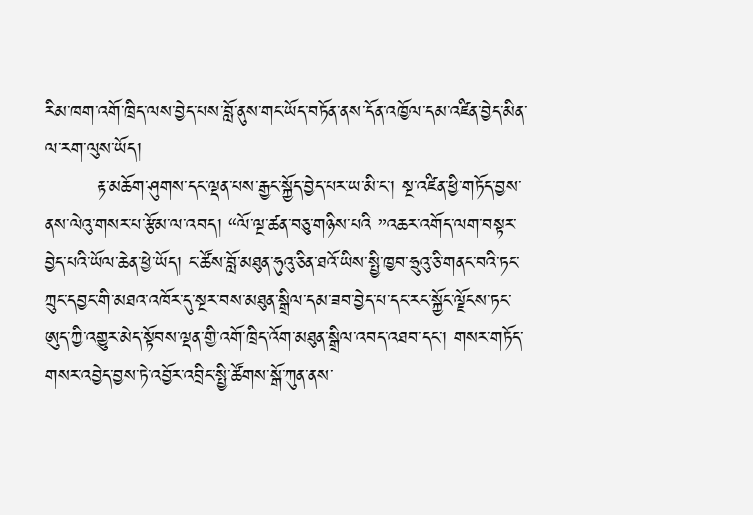རིམ་ཁག་འགོ་ཁྲིད་ལས་བྱེད་པས་བློ་ནུས་གང་ཡོད་བཏོན་ནས་དོན་འཁྱོལ་དམ་འཛིན་བྱེད་མིན་ལ་རག་ལུས་ཡོད།
        རྟ་མཆོག་ཤུགས་དང་ལྡན་པས་རྒྱང་སྐྱོད་བྱེད་པར་ཡ་མི་ང་། སྔ་འཛིན་ཕྱི་གཏོད་བྱས་ནས་ལེའུ་གསར་པ་རྩོམ་ལ་འབད། “ལོ་ལྔ་ཚན་བཅུ་གཉིས་པའི ”འཆར་འགོད་ལག་བསྟར་བྱེད་པའི་ཡོལ་ཆེན་ཕྱེ་ཡོད། ང་ཚོས་བློ་མཐུན་ཧུའུ་ཅིན་ཐའོ་ཡིས་སྤྱི་ཁྱབ་ཧྲུའུ་ཅི་གནང་བའི་ཏང་ཀྲུང་དབྱང་གི་མཐའ་འཁོར་དུ་སྔར་བས་མཐུན་སྒྲིལ་དམ་ཟབ་བྱེད་པ་དང་རང་སྐྱོང་ལྗོངས་ཏང་ཨུད་ཀྱི་འགྱུར་མེད་སྟོབས་ལྡན་གྱི་འགོ་ཁྲིད་འོག་མཐུན་སྒྲིལ་འབད་འཐབ་དང་། གསར་གཏོད་གསར་འབྱེད་བྱས་ཏེ་འབྱོར་འབྲིང་སྤྱི་ཚོགས་སྒོ་ཀུན་ནས་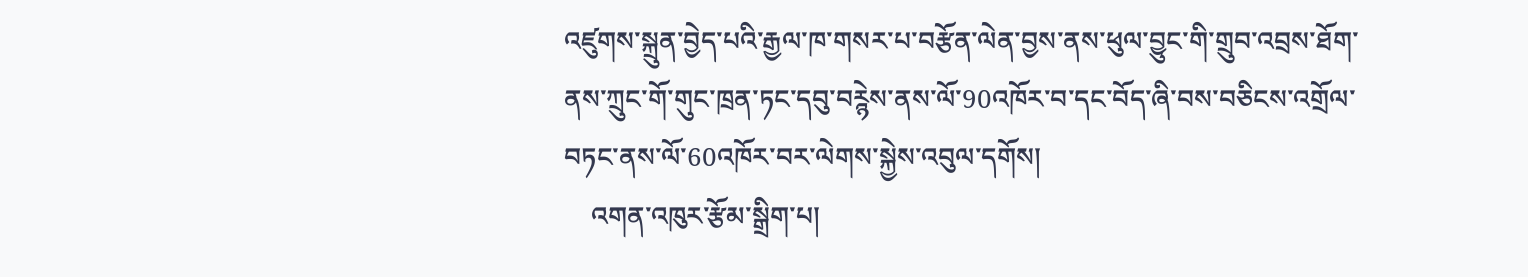འཛུགས་སྐྲུན་བྱེད་པའི་རྒྱལ་ཁ་གསར་པ་བརྩོན་ལེན་བྱས་ནས་ཕུལ་བྱུང་གི་གྲུབ་འབྲས་ཐོག་ནས་ཀྲུང་གོ་གུང་ཁྲན་ཏང་དབུ་བཪྙེས་ནས་ལོ་90འཁོར་བ་དང་བོད་ཞི་བས་བཅིངས་འགྲོལ་བཏང་ནས་ལོ་60འཁོར་བར་ལེགས་སྐྱེས་འབུལ་དགོས།
    འགན་འཁུར་རྩོམ་སྒྲིག་པ།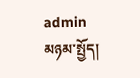admin
མཉམ་སྤྱོད།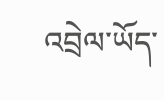འབྲེལ་ཡོད་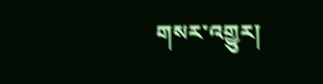གསར་འགྱུར།